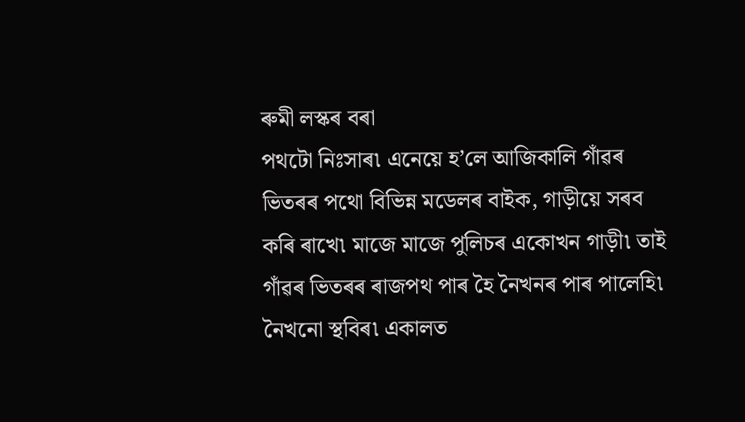ৰুমী লস্কৰ বৰা
পথটো নিঃসাৰ৷ এনেয়ে হ’লে আজিকালি গাঁৱৰ ভিতৰৰ পথো বিভিন্ন মডেলৰ বাইক, গাড়ীয়ে সৰব কৰি ৰাখে৷ মাজে মাজে পুলিচৰ একোখন গাড়ী৷ তাই গাঁৱৰ ভিতৰৰ ৰাজপথ পাৰ হৈ নৈখনৰ পাৰ পালেহি৷ নৈখনো স্থবিৰ৷ একালত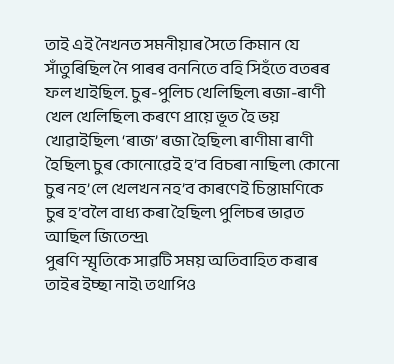তাই এই নৈখনত সমনীয়াৰ সৈতে কিমান যে সাঁতুৰিছিল নৈ পাৰৰ বননিতে বহি সিহঁতে বতৰৰ ফল খাইছিল. চুৰ-পুলিচ খেলিছিল৷ ৰজা-ৰাণী খেল খেলিছিল৷ কৰণে প্ৰায়ে ভূত হৈ ভয় খোৱাইছিল৷ ‘ৰাজ’ ৰজা হৈছিল৷ ৰাণীমা ৰাণী হৈছিল৷ চুৰ কোনোৱেই হ’ব বিচৰা নাছিল৷ কোনো চুৰ নহ’লে খেলখন নহ’ব কাৰণেই চিন্তামণিকে চুৰ হ’বলৈ বাধ্য কৰা হৈছিল৷ পুলিচৰ ভাৱত আছিল জিতেন্দ্ৰ৷
পুৰণি স্মৃতিকে সাৱটি সময় অতিবাহিত কৰাৰ তাইৰ ইচ্ছা নাই৷ তথাপিও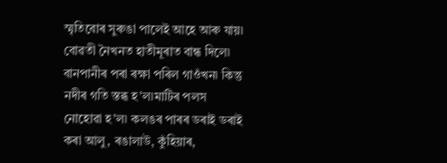স্মৃতিবোৰ সুৰুঙা পালেই আহে আৰু যায়৷ বোৱতী নৈখনত হাতীমূৰাত বান্ধ দিলে৷ বানপানীৰ পৰা ৰক্ষা পৰিল গাওঁখন৷ কিন্তু নদীৰ গতি স্তব্ধ হ’ল৷মাটিৰ পলস নোহোৱা হ’ল৷ কলঙৰ পাৰৰ ডৰাই ডৰাই কৰা আলু, ৰঙালাউ, কুঁহিয়াৰ,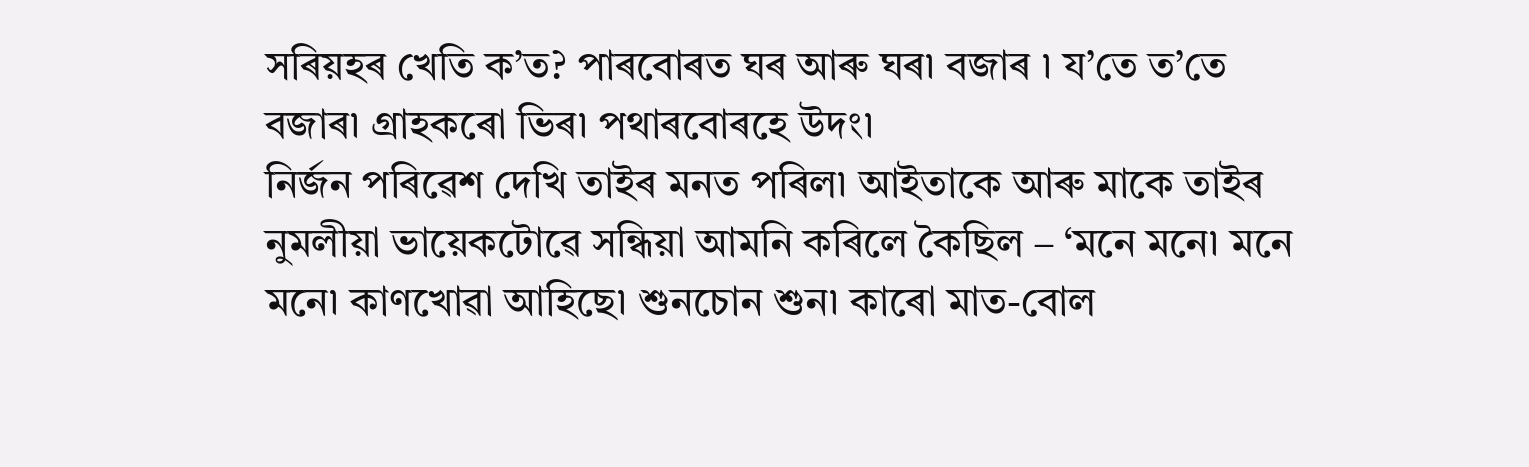সৰিয়হৰ খেতি ক’ত? পাৰবোৰত ঘৰ আৰু ঘৰ৷ বজাৰ ৷ য’তে ত’তে বজাৰ৷ গ্ৰাহকৰো ভিৰ৷ পথাৰবোৰহে উদং৷
নিৰ্জন পৰিৱেশ দেখি তাইৰ মনত পৰিল৷ আইতাকে আৰু মাকে তাইৰ নুমলীয়া ভায়েকটোৱে সন্ধিয়া আমনি কৰিলে কৈছিল – ‘মনে মনে৷ মনে মনে৷ কাণখোৱা আহিছে৷ শুনচোন শুন৷ কাৰো মাত-বোল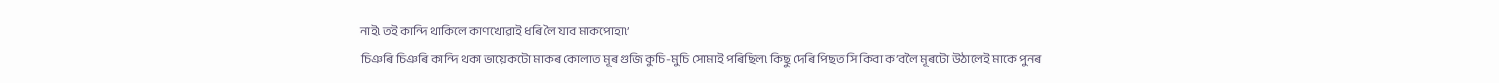নাই৷ তই কান্দি থাকিলে কাণখোৱাই ধৰি লৈ যাব মাকপোহা৷’
চিঞৰি চিঞৰি কান্দি থকা ভায়েকটো মাকৰ কোলাত মূৰ গুজি কুচি-মুচি সোমাই পৰিছিল৷ কিছু দেৰি পিছত সি কিবা ক’বলৈ মূৰটো উঠালেই মাকে পুনৰ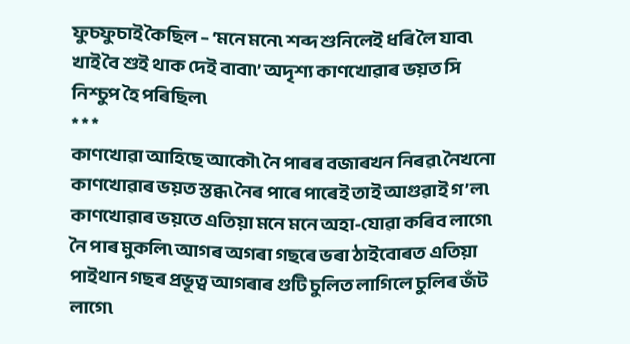ফুচফুচাই কৈছিল – ‘মনে মনে৷ শব্দ শুনিলেই ধৰি লৈ যাব৷ খাই বৈ শুই থাক দেই বাবা৷’ অদৃশ্য কাণখোৱাৰ ভয়ত সি নিশ্চুপ হৈ পৰিছিল৷
* * *
কাণখোৱা আহিছে আকৌ৷ নৈ পাৰৰ বজাৰখন নিৰৱ৷ নৈখনো কাণখোৱাৰ ভয়ত স্তব্ধ৷ নৈৰ পাৰে পাৰেই তাই আগুৱাই গ’ল৷ কাণখোৱাৰ ভয়তে এতিয়া মনে মনে অহা-যোৱা কৰিব লাগে৷ নৈ পাৰ মুকলি৷ আগৰ অগৰা গছৰে ভৰা ঠাইবোৰত এতিয়া পাইথান গছৰ প্ৰভূত্ব আগৰাৰ গুটি চুলিত লাগিলে চুলিৰ জঁট লাগে৷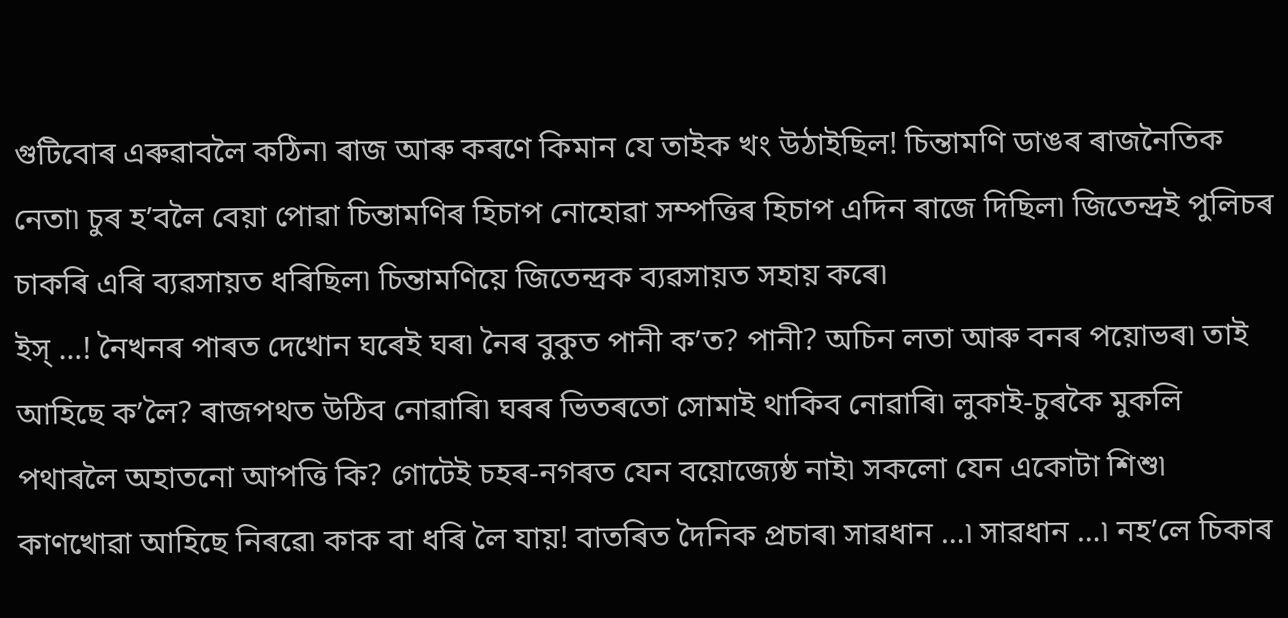গুটিবোৰ এৰুৱাবলৈ কঠিন৷ ৰাজ আৰু কৰণে কিমান যে তাইক খং উঠাইছিল! চিন্তামণি ডাঙৰ ৰাজনৈতিক নেতা৷ চুৰ হ’বলৈ বেয়া পোৱা চিন্তামণিৰ হিচাপ নোহোৱা সম্পত্তিৰ হিচাপ এদিন ৰাজে দিছিল৷ জিতেন্দ্ৰই পুলিচৰ চাকৰি এৰি ব্যৱসায়ত ধৰিছিল৷ চিন্তামণিয়ে জিতেন্দ্ৰক ব্যৱসায়ত সহায় কৰে৷
ইস্ …! নৈখনৰ পাৰত দেখোন ঘৰেই ঘৰ৷ নৈৰ বুকুত পানী ক’ত? পানী? অচিন লতা আৰু বনৰ পয়োভৰ৷ তাই আহিছে ক’লৈ? ৰাজপথত উঠিব নোৱাৰি৷ ঘৰৰ ভিতৰতো সোমাই থাকিব নোৱাৰি৷ লুকাই-চুৰকৈ মুকলি পথাৰলৈ অহাতনো আপত্তি কি? গোটেই চহৰ-নগৰত যেন বয়োজ্যেষ্ঠ নাই৷ সকলো যেন একোটা শিশু৷ কাণখোৱা আহিছে নিৰৱে৷ কাক বা ধৰি লৈ যায়! বাতৰিত দৈনিক প্ৰচাৰ৷ সাৱধান …৷ সাৱধান …৷ নহ’লে চিকাৰ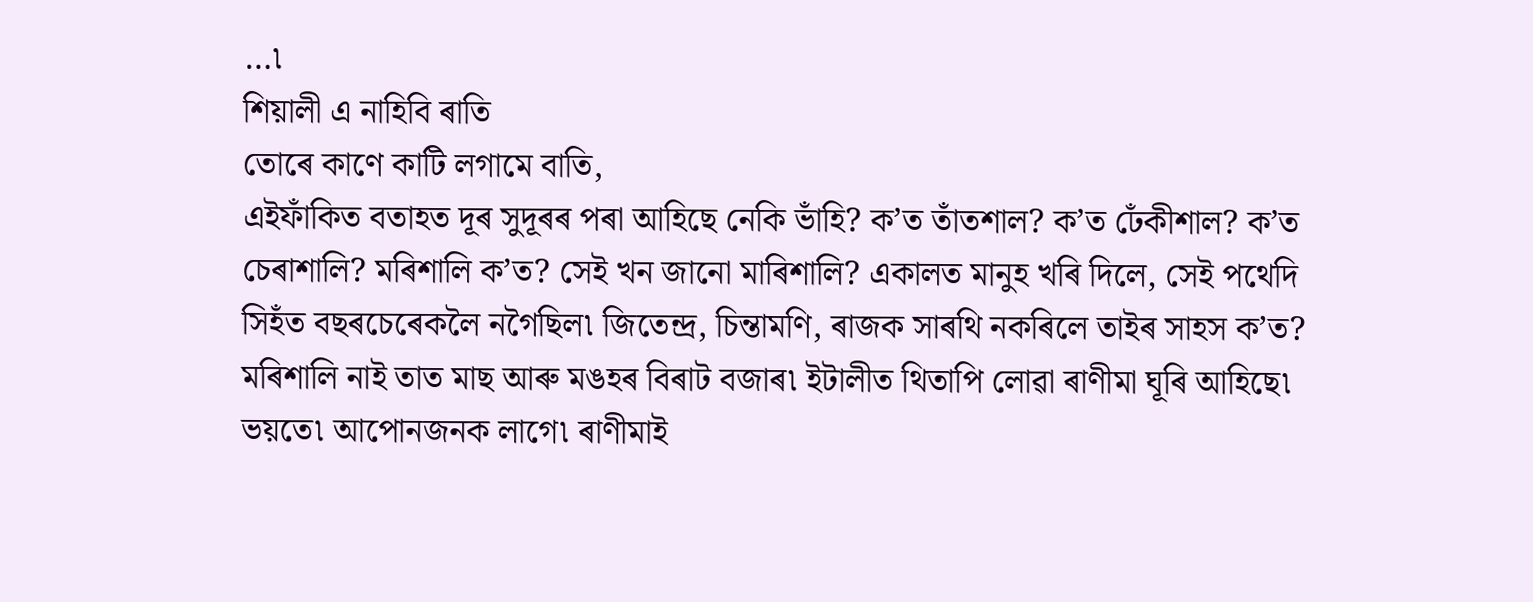…৷
শিয়ালী এ নাহিবি ৰাতি
তোৰে কাণে কাটি লগামে বাতি,
এইফাঁকিত বতাহত দূৰ সুদূৰৰ পৰা আহিছে নেকি ভাঁহি? ক’ত তাঁতশাল? ক’ত ঢেঁকীশাল? ক’ত চেৰাশালি? মৰিশালি ক’ত? সেই খন জানো মাৰিশালি? একালত মানুহ খৰি দিলে, সেই পথেদি সিহঁত বছৰচেৰেকলৈ নগৈছিল৷ জিতেন্দ্ৰ, চিন্তামণি, ৰাজক সাৰথি নকৰিলে তাইৰ সাহস ক’ত? মৰিশালি নাই তাত মাছ আৰু মঙহৰ বিৰাট বজাৰ৷ ইটালীত থিতাপি লোৱা ৰাণীমা ঘূৰি আহিছে৷ ভয়তে৷ আপোনজনক লাগে৷ ৰাণীমাই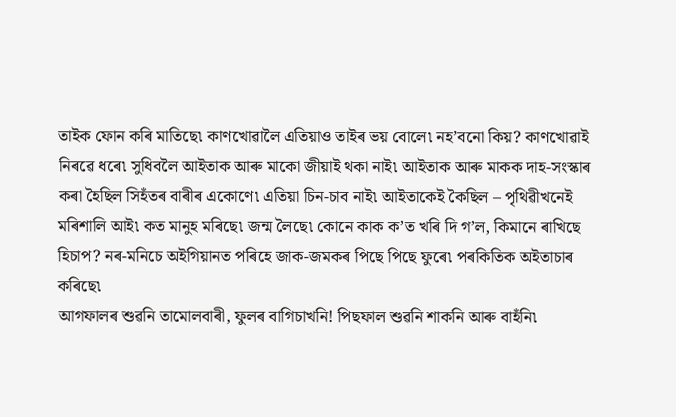তাইক ফোন কৰি মাতিছে৷ কাণখোৱালৈ এতিয়াও তাইৰ ভয় বোলে৷ নহ’বনো কিয়? কাণখোৱাই নিৰৱে ধৰে৷ সুধিবলৈ আইতাক আৰু মাকো জীয়াই থকা নাই৷ আইতাক আৰু মাকক দাহ-সংস্কাৰ কৰা হৈছিল সিহঁতৰ বাৰীৰ একোণে৷ এতিয়া চিন-চাব নাই৷ আইতাকেই কৈছিল – পৃথিৱীখনেই মৰিশালি আই৷ কত মানুহ মৰিছে৷ জন্ম লৈছে৷ কোনে কাক ক’ত খৰি দি গ’ল, কিমানে ৰাখিছে হিচাপ? নৰ-মনিচে অইগিয়ানত পৰিহে জাক-জমকৰ পিছে পিছে ফুৰে৷ পৰকিতিক অইতাচাৰ কৰিছে৷
আগফালৰ শুৱনি তামোলবাৰী, ফুলৰ বাগিচাখনি! পিছফাল শুৱনি শাকনি আৰু বাহঁনি৷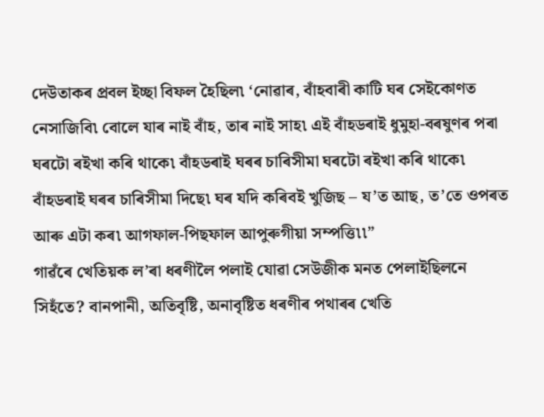দেউতাকৰ প্ৰবল ইচ্ছা বিফল হৈছিল৷ ‘নোৱাৰ, বাঁহবাৰী কাটি ঘৰ সেইকোণত নেসাজিবি৷ বোলে যাৰ নাই বাঁহ, তাৰ নাই সাহ৷ এই বাঁহডৰাই ধুমুহা-বৰষুণৰ পৰা ঘৰটো ৰইখা কৰি থাকে৷ বাঁহডৰাই ঘৰৰ চাৰিসীমা ঘৰটো ৰইখা কৰি থাকে৷ বাঁহডৰাই ঘৰৰ চাৰিসীমা দিছে৷ ঘৰ যদি কৰিবই খুজিছ – য’ত আছ, ত’তে ওপৰত আৰু এটা কৰ৷ আগফাল-পিছফাল আপুৰুগীয়া সম্পত্তি৷৷”
গাৱঁৰে খেতিয়ক ল’ৰা ধৰণীলৈ পলাই যোৱা সেউজীক মনত পেলাইছিলনে সিহঁতে? বানপানী, অতিবৃষ্টি, অনাবৃষ্টিত ধৰণীৰ পথাৰৰ খেতি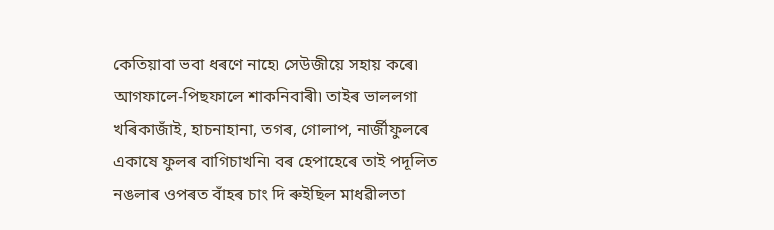কেতিয়াবা ভবা ধৰণে নাহে৷ সেউজীয়ে সহায় কৰে৷ আগফালে-পিছফালে শাকনিবাৰী৷ তাইৰ ভাললগা খৰিকাজাঁই, হাচনাহানা, তগৰ, গোলাপ, নাৰ্জীফুলৰে একাষে ফুলৰ বাগিচাখনি৷ বৰ হেপাহেৰে তাই পদূলিত নঙলাৰ ওপৰত বাঁহৰ চাং দি ৰুইছিল মাধৱীলতা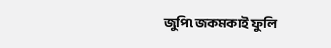জুপি৷ জকমকাই ফুলি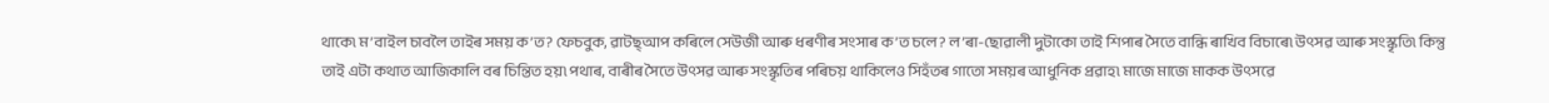থাকে৷ ম’বাইল চাবলৈ তাইৰ সময় ক’ত? ফেচবুক, ৱাটছ্আপ কৰিলে সেউজী আৰু ধৰণীৰ সংসাৰ ক’ত চলে? ল’ৰা-ছোৱালী দুটাকো তাই শিপাৰ সৈতে বান্ধি ৰাখিব বিচাৰে৷ উৎসৱ আৰু সংস্কৃতি৷ কিন্তু তাই এটা কথাত আজিকালি বৰ চিন্তিত হয়৷ পথাৰ, বাৰীৰ সৈতে উৎসৱ আৰু সংস্কৃতিৰ পৰিচয় থাকিলেও সিহঁতৰ গাতো সময়ৰ আধুনিক প্ৰৱাহ৷ মাজে মাজে মাকক উৎসৱে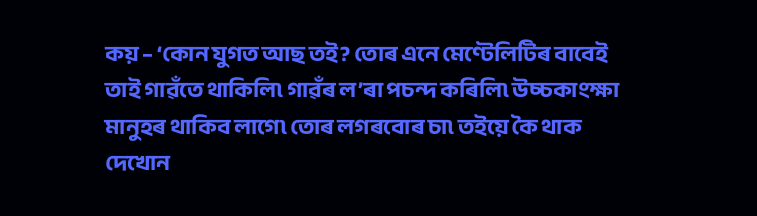কয় – ‘কোন যুগত আছ তই? তোৰ এনে মেণ্টেলিটিৰ বাবেই তাই গাৱঁতে থাকিলি৷ গাৱঁৰ ল’ৰা পচন্দ কৰিলি৷ উচ্চকাংক্ষা মানুহৰ থাকিব লাগে৷ তোৰ লগৰবোৰ চা৷ তইয়ে কৈ থাক দেখোন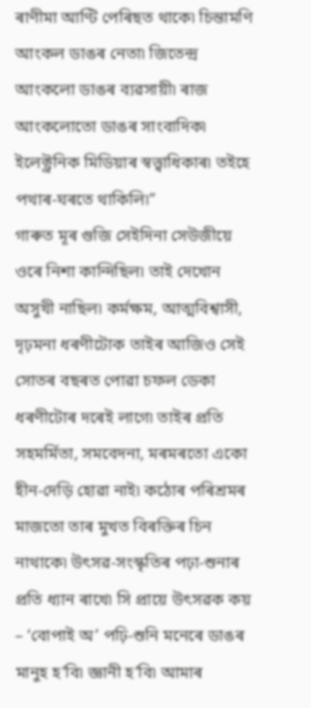ৰাণীমা আণ্টি পেৰিছত থাকে৷ চিন্তামণি আংকল ডাঙৰ নেতা৷ জিতেন্দ্ৰ আংকলো ডাঙৰ ব্যৱসায়ী৷ ৰাজ আংকলোতো ডাঙৰ সাংবাদিক৷ ইলেক্ট্ৰনিক মিডিয়াৰ স্বত্ত্বাধিকাৰ৷ তইহে পথাৰ-ঘৰতে থাকিলি৷”
গাৰুত মূৰ গুজি সেইদিনা সেউজীয়ে ওৰে নিশা কান্দিছিল৷ তাই দেখোন অসুখী নাছিল৷ কৰ্মক্ষম, আত্মবিশ্বাসী, দৃঢ়মনা ধৰণীটোক তাইৰ আজিও সেই সোতৰ বছৰত পোৱা চফল ডেকা ধৰণীটোৰ দৰেই লাগে৷ তাইৰ প্ৰতি সহমৰ্মিতা, সমবেদনা, মৰমৰতো একো হীন-দেড়ি হোৱা নাই৷ কঠোৰ পৰিশ্ৰমৰ মাজতো তাৰ মুখত বিৰক্তিৰ চিন নাথাকে৷ উৎসৱ-সংস্কৃতিৰ পঢ়া-শুনাৰ প্ৰতি ধ্যান ৰাখে৷ সি প্ৰায়ে উৎসৱক কয় – ‘বোপাই অ’ পঢ়ি-শুনি মনেৰে ডাঙৰ মানুহ হ’বি৷ জ্ঞানী হ’বি৷ আমাৰ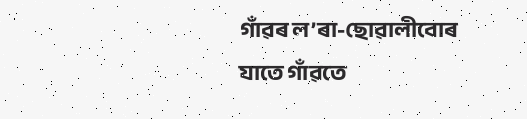গাঁৱৰ ল’ৰা-ছোৱালীবোৰ যাতে গাঁৱতে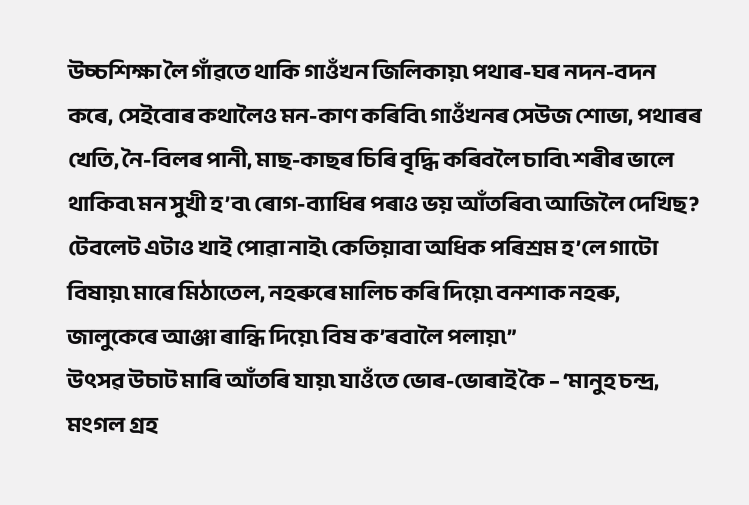উচ্চশিক্ষা লৈ গাঁৱতে থাকি গাওঁখন জিলিকায়৷ পথাৰ-ঘৰ নদন-বদন কৰে, সেইবোৰ কথালৈও মন-কাণ কৰিবি৷ গাওঁখনৰ সেউজ শোভা, পথাৰৰ খেতি, নৈ-বিলৰ পানী, মাছ-কাছৰ চিৰি বৃদ্ধি কৰিবলৈ চাবি৷ শৰীৰ ভালে থাকিব৷ মন সুখী হ’ব৷ ৰোগ-ব্যাধিৰ পৰাও ভয় আঁতৰিব৷ আজিলৈ দেখিছ? টেবলেট এটাও খাই পোৱা নাই৷ কেতিয়াবা অধিক পৰিশ্ৰম হ’লে গাটো বিষায়৷ মাৰে মিঠাতেল, নহৰুৰে মালিচ কৰি দিয়ে৷ বনশাক নহৰু, জালুকেৰে আঞ্জা ৰান্ধি দিয়ে৷ বিষ ক’ৰবালৈ পলায়৷”
উৎসৱ উচাট মাৰি আঁতৰি যায়৷ যাওঁতে ভোৰ-ভোৰাই কৈ – ‘মানুহ চন্দ্ৰ, মংগল গ্ৰহ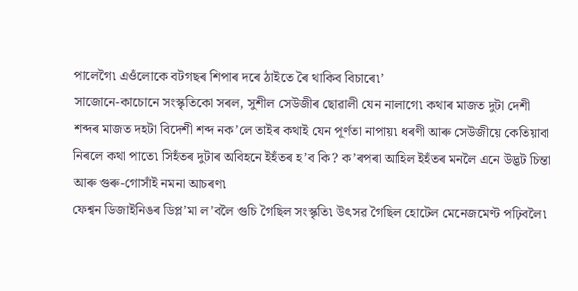পালেগৈ৷ এওঁলোকে বটগছৰ শিপাৰ দৰে ঠাইতে ৰৈ থাকিব বিচাৰে৷’
সাজোনে-কাচোনে সংস্কৃতিকো সৰল, সুশীল সেউজীৰ ছোৱালী যেন নালাগে৷ কথাৰ মাজত দুটা দেশী শব্দৰ মাজত দহটা বিদেশী শব্দ নক’লে তাইৰ কথাই যেন পূৰ্ণতা নাপায়৷ ধৰণী আৰু সেউজীয়ে কেতিয়াবা নিৰলে কথা পাতে৷ সিহঁতৰ দুটাৰ অবিহনে ইহঁতৰ হ’ব কি? ক’ৰপৰা আহিল ইহঁতৰ মনলৈ এনে উদ্ভট চিন্তা আৰু গুৰু-গোসাঁই নমনা আচৰণ৷
ফেশ্বন ডিজাইনিঙৰ ডিপ্ল’মা ল’বলৈ গুচি গৈছিল সংস্কৃতি৷ উৎসৱ গৈছিল হোটেল মেনেজমেণ্ট পঢ়িবলৈ৷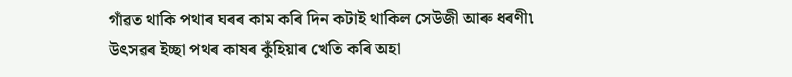গাঁৱত থাকি পথাৰ ঘৰৰ কাম কৰি দিন কটাই থাকিল সেউজী আৰু ধৰণী৷
উৎসৱৰ ইচ্ছা পথৰ কাষৰ কুঁহিয়াৰ খেতি কৰি অহা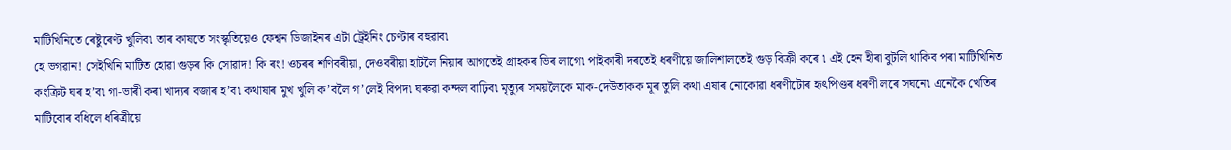মাটিখিনিতে ৰেষ্টুৰেণ্ট খুলিব৷ তাৰ কাষতে সংস্কৃতিয়েও ফেশ্বন ডিজাইনৰ এটা ট্ৰেইনিং চেণ্টাৰ বহুৱাব৷
হে ভগৱান! সেইখিনি মাটিত হোৱা গুড়ৰ কি সোৱাদ! কি ৰং! ওচৰৰ শণিবৰীয়া, দেওবৰীয়া হাটলৈ নিয়াৰ আগতেই গ্ৰাহকৰ ভিৰ লাগে৷ পাইকাৰী দৰতেই ধৰণীয়ে জালিশালতেই গুড় বিক্ৰী কৰে ৷ এই হেন হীৰা বুটলি থাকিব পৰা মাটিখিনিত কংক্ৰিট ঘৰ হ’ব৷ গা-ভাৰী কৰা খাদ্যৰ বজাৰ হ’ব৷ কথাষাৰ মুখ খুলি ক’বলৈ গ’লেই বিপদ৷ ঘৰুৱা কন্দল বাঢ়িব৷ মৃত্যুৰ সময়লৈকে মাক-দেউতাকক মূৰ তুলি কথা এষাৰ নোকোৱা ধৰণীটোৰ হৃৎপিণ্ডৰ ধৰণী লৰে সঘনে৷ এনেকৈ খেতিৰ মাটিবোৰ বধিলে ধৰিত্ৰীয়ে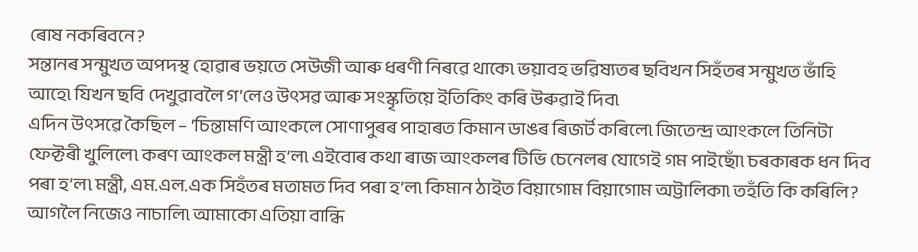ৰোষ নকৰিবনে?
সন্তানৰ সন্মুখত অপদস্থ হোৱাৰ ভয়তে সেউজী আৰু ধৰণী নিৰৱে থাকে৷ ভয়াবহ ভৱিষ্যতৰ ছবিখন সিহঁতৰ সন্মুখত ভাঁহি আহে৷ যিখন ছবি দেখুৱাবলৈ গ’লেও উৎসৱ আৰু সংস্কৃতিয়ে ইতিকিং কৰি উৰুৱাই দিব৷
এদিন উৎসৱে কৈছিল – ‘চিন্তামণি আংকলে সোণাপুৰৰ পাহাৰত কিমান ডাঙৰ ৰিজৰ্ট কৰিলে৷ জিতেন্দ্ৰ আংকলে তিনিটা ফেক্টৰী খুলিলে৷ কৰণ আংকল মন্ত্ৰী হ’ল৷ এইবোৰ কথা ৰাজ আংকলৰ টিভি চেনেলৰ যোগেই গম পাইছোঁ৷ চৰকাৰক ধন দিব পৰা হ’ল৷ মন্ত্ৰী, এম.এল.এক সিহঁতৰ মতামত দিব পৰা হ’ল৷ কিমান ঠাইত বিয়াগোম বিয়াগোম অট্টালিকা৷ তহঁতি কি কৰিলি? আগলৈ নিজেও নাচালি৷ আমাকো এতিয়া বান্ধি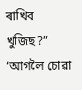ৰাখিব খুজিছ?”
‘আগলৈ চোৱা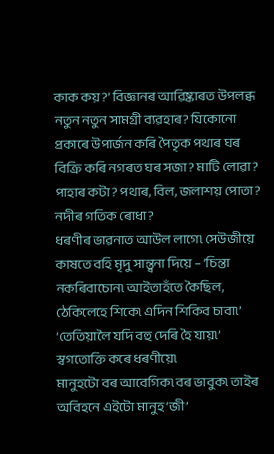কাক কয়?’ বিজ্ঞানৰ আৱিষ্কাৰত উপলব্ধ নতুন নতুন সামগ্ৰী ব্যৱহাৰ? যিকোনো প্ৰকাৰে উপাৰ্জন কৰি পৈতৃক পথাৰ ঘৰ বিক্ৰি কৰি নগৰত ঘৰ সজা? মাটি লোৱা? পাহাৰ কটা? পথাৰ, বিল, জলাশয় পোতা? নদীৰ গতিক ৰোধা?
ধৰণীৰ ভাৱনাত আউল লাগে৷ সেউজীয়ে কাষতে বহি মৃদু সান্ত্বনা দিয়ে – ‘চিন্তা নকৰিবাচোন৷ আইতাহঁতে কৈছিল, ঠেকিলেহে শিকে৷ এদিন শিকিব চাবা৷’
‘তেতিয়ালৈ যদি বহু দেৰি হৈ যায়৷’ স্বগতোক্তি কৰে ধৰণীয়ে৷
মানুহটো বৰ আবেগিক৷ বৰ ভাবুক৷ তাইৰ অবিহনে এইটো মানুহ ‘জী’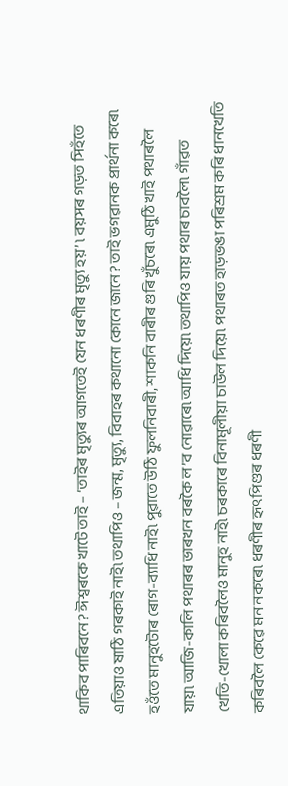থাকিব পাৰিবনে? ঈশ্বৰকে খাটে তাই – ‘তাইৰ মৃত্যুৰ আগতেই যেন ধৰণীৰ মৃত্যু হয়’ ৷ বয়সৰ গড়ত সিহঁতে এতিয়াও ষাঠি গৰকাই নাই৷ তথাপিও – জন্ম, মৃত্যু, বিবাহৰ কথানো কোনে জানে? তাই ভগৱানক প্ৰাৰ্থনা কৰে৷
হওঁতে মানুহটোৰ ৰোগ-ব্যাধি নাই৷ পুৱাতে উঠি ফুলনিবাৰী, শাকনি বাৰীৰ গুৰি খুঁচৰে৷ এমুঠি খাই পথাৰলৈ যায়৷ আজি-কালি পথাৰৰ ভাৰখন বৰকৈ ল’ব নোৱাৰে৷ আধি দিয়ে৷ তথাপিও যায় পথাৰ চাবলৈ৷ গাঁৱত খেতি-খোলা কৰিবলৈও মানুহ নাই৷ চৰকাৰে বিনামূলীয়া চাউল দিয়ে৷ পথাৰত হাড়ভঙা পৰিশ্ৰম কৰি ধানখেতি কৰিবলৈ কেৱে মন নকৰে৷ ধৰণীৰ হৃৎপিণ্ডৰ ধৰণী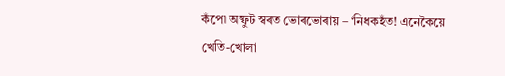কঁপে৷ অষ্ফুট স্বৰত ভোৰভোৰায় – ‘নিধকহঁত! এনেকৈয়ে খেতি-খোলা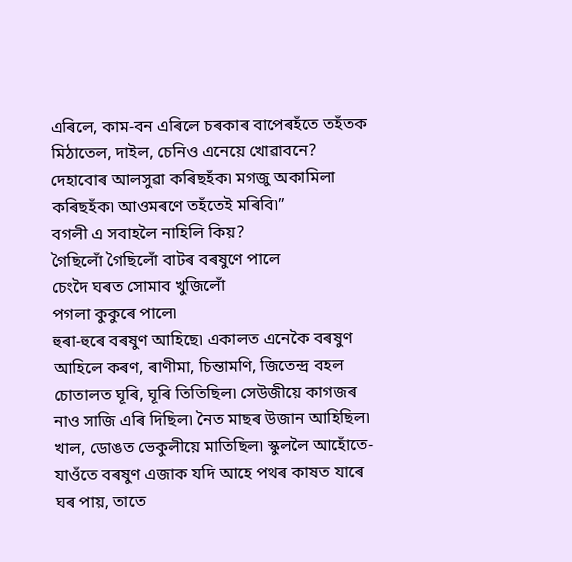এৰিলে, কাম-বন এৰিলে চৰকাৰ বাপেৰহঁতে তহঁতক মিঠাতেল, দাইল, চেনিও এনেয়ে খোৱাবনে? দেহাবোৰ আলসুৱা কৰিছহঁক৷ মগজু অকামিলা কৰিছহঁক৷ আওমৰণে তহঁতেই মৰিবি৷”
বগলী এ সবাহলৈ নাহিলি কিয়?
গৈছিলোঁ গৈছিলোঁ বাটৰ বৰষুণে পালে
চেংদৈ ঘৰত সোমাব খুজিলোঁ
পগলা কুকুৰে পালে৷
হুৰা-হুৰে বৰষুণ আহিছে৷ একালত এনেকৈ বৰষুণ আহিলে কৰণ, ৰাণীমা, চিন্তামণি, জিতেন্দ্ৰ বহল চোতালত ঘূৰি, ঘূৰি তিতিছিল৷ সেউজীয়ে কাগজৰ নাও সাজি এৰি দিছিল৷ নৈত মাছৰ উজান আহিছিল৷ খাল, ডোঙত ভেকুলীয়ে মাতিছিল৷ স্কুললৈ আহোঁতে-যাওঁতে বৰষুণ এজাক যদি আহে পথৰ কাষত যাৰে ঘৰ পায়, তাতে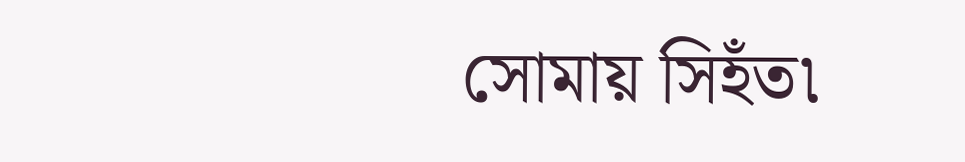সোমায় সিহঁত৷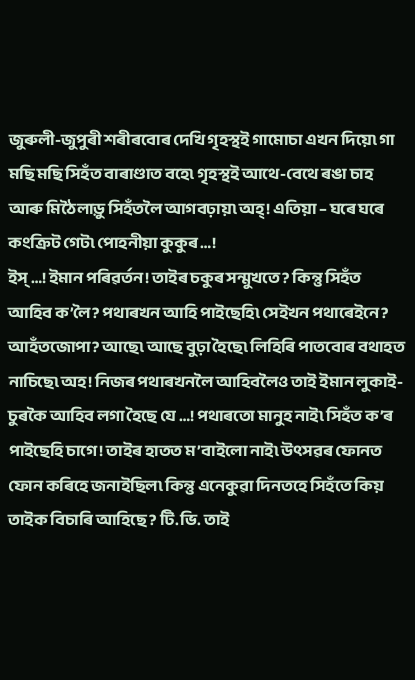জুৰুলী-জুপুৰী শৰীৰবোৰ দেখি গৃহস্থই গামোচা এখন দিয়ে৷ গা মছি মছি সিহঁত বাৰাণ্ডাত বহে৷ গৃহস্থই আথে-বেথে ৰঙা চাহ আৰু মিঠৈলাড়ু সিহঁতলৈ আগবঢ়ায়৷ অহ্! এতিয়া – ঘৰে ঘৰে কংক্ৰিট গেট৷ পোহনীয়া কুকুৰ …!
ইস্ …! ইমান পৰিৱৰ্তন! তাইৰ চকুৰ সন্মুখতে? কিন্তু সিহঁত আহিব ক’লৈ? পথাৰখন আহি পাইছেহি৷ সেইখন পথাৰেইনে? আহঁতজোপা? আছে৷ আছে বুঢ়া হৈছে৷ লিহিৰি পাতবোৰ বথাহত নাচিছে৷ অহ! নিজৰ পথাৰখনলৈ আহিবলৈও তাই ইমান লুকাই-চুৰকৈ আহিব লগা হৈছে যে …! পথাৰতো মানুহ নাই৷ সিহঁত ক’ৰ পাইছেহি চাগে! তাইৰ হাতত ম’বাইলো নাই৷ উৎসৱৰ ফোনত ফোন কৰিহে জনাইছিল৷ কিন্তু এনেকুৱা দিনতহে সিহঁতে কিয় তাইক বিচাৰি আহিছে? টি.ভি. তাই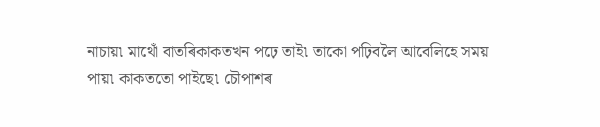নাচায়৷ মাথোঁ বাতৰিকাকতখন পঢ়ে তাই৷ তাকো পঢ়িবলৈ আবেলিহে সময় পায়৷ কাকততো পাইছে৷ চৌপাশৰ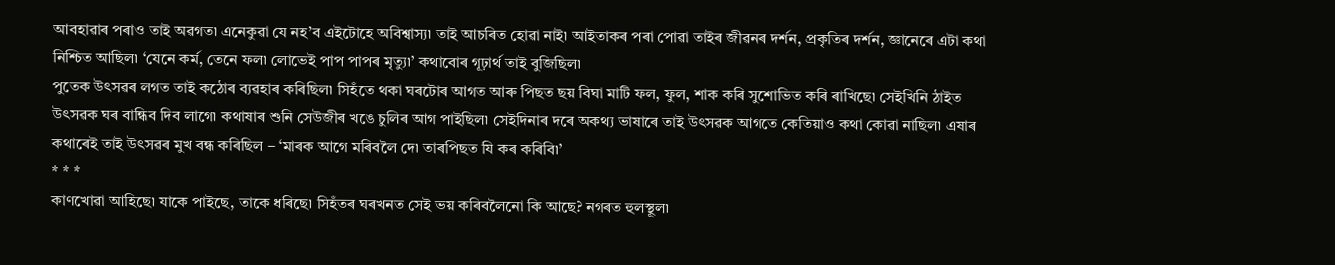আবহাৱাৰ পৰাও তাই অৱগত৷ এনেকুৱা যে নহ’ব এইটোহে অবিশ্বাস্য৷ তাই আচৰিত হোৱা নাই৷ আইতাকৰ পৰা পোৱা তাইৰ জীৱনৰ দৰ্শন, প্ৰকৃতিৰ দৰ্শন, জ্ঞানেৰে এটা কথা নিশ্চিত আছিল৷ ‘যেনে কৰ্ম, তেনে ফল৷ লোভেই পাপ পাপৰ মৃত্যু৷’ কথাবোৰ গূঢ়াৰ্থ তাই বুজিছিল৷
পুতেক উৎসৱৰ লগত তাই কঠোৰ ব্যৱহাৰ কৰিছিল৷ সিহঁতে থকা ঘৰটোৰ আগত আৰু পিছত ছয় বিঘা মাটি ফল, ফুল, শাক কৰি সুশোভিত কৰি ৰাখিছে৷ সেইখিনি ঠাইত উৎসৱক ঘৰ বান্ধিব দিব লাগে৷ কথাষাৰ শুনি সেউজীৰ খঙে চুলিৰ আগ পাইছিল৷ সেইদিনাৰ দৰে অকথ্য ভাষাৰে তাই উৎসৱক আগতে কেতিয়াও কথা কোৱা নাছিল৷ এষাৰ কথাৰেই তাই উৎসৱৰ মুখ বন্ধ কৰিছিল – ‘মাৰক আগে মৰিবলৈ দে৷ তাৰপিছত যি কৰ কৰিবি৷’
* * *
কাণখোৱা আহিছে৷ যাকে পাইছে, তাকে ধৰিছে৷ সিহঁতৰ ঘৰখনত সেই ভয় কৰিবলৈনো কি আছে? নগৰত হুলস্থূল৷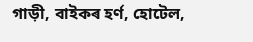গাড়ী, বাইকৰ হৰ্ণ, হোটেল,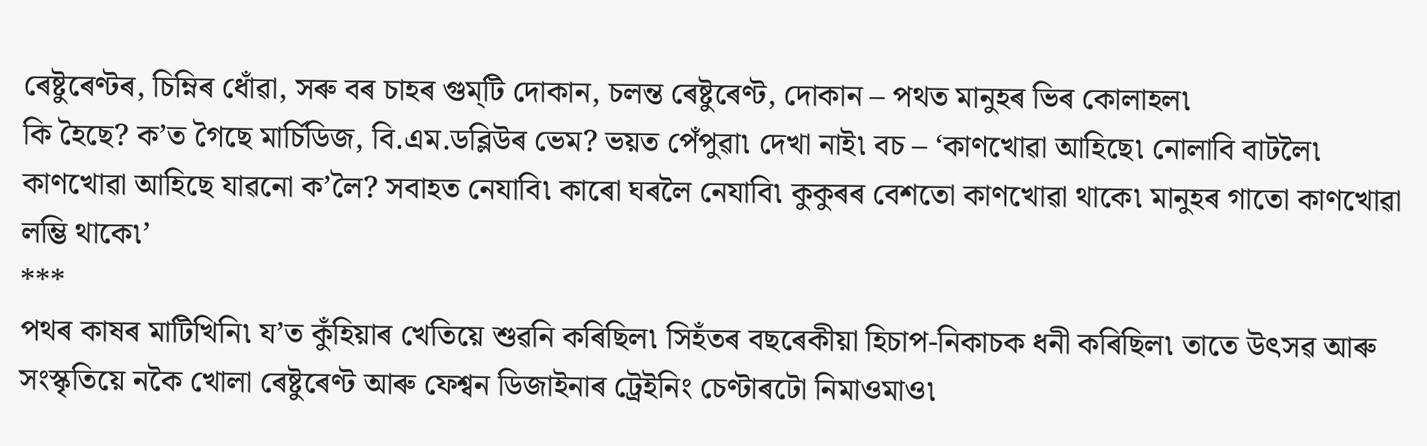ৰেষ্টুৰেণ্টৰ, চিম্নিৰ ধোঁৱা, সৰু বৰ চাহৰ গুম্টি দোকান, চলন্ত ৰেষ্টুৰেণ্ট, দোকান – পথত মানুহৰ ভিৰ কোলাহল৷
কি হৈছে? ক’ত গৈছে মাৰ্চিডিজ, বি.এম.ডব্লিউৰ ভেম? ভয়ত পেঁপুৱা৷ দেখা নাই৷ বচ – ‘কাণখোৱা আহিছে৷ নোলাবি বাটলৈ৷ কাণখোৱা আহিছে যাৱনো ক’লৈ? সবাহত নেযাবি৷ কাৰো ঘৰলৈ নেযাবি৷ কুকুৰৰ বেশতো কাণখোৱা থাকে৷ মানুহৰ গাতো কাণখোৱা লম্ভি থাকে৷’
***
পথৰ কাষৰ মাটিখিনি৷ য’ত কুঁহিয়াৰ খেতিয়ে শুৱনি কৰিছিল৷ সিহঁতৰ বছৰেকীয়া হিচাপ-নিকাচক ধনী কৰিছিল৷ তাতে উৎসৱ আৰু সংস্কৃতিয়ে নকৈ খোলা ৰেষ্টুৰেণ্ট আৰু ফেশ্বন ডিজাইনাৰ ট্ৰেইনিং চেণ্টাৰটো নিমাওমাও৷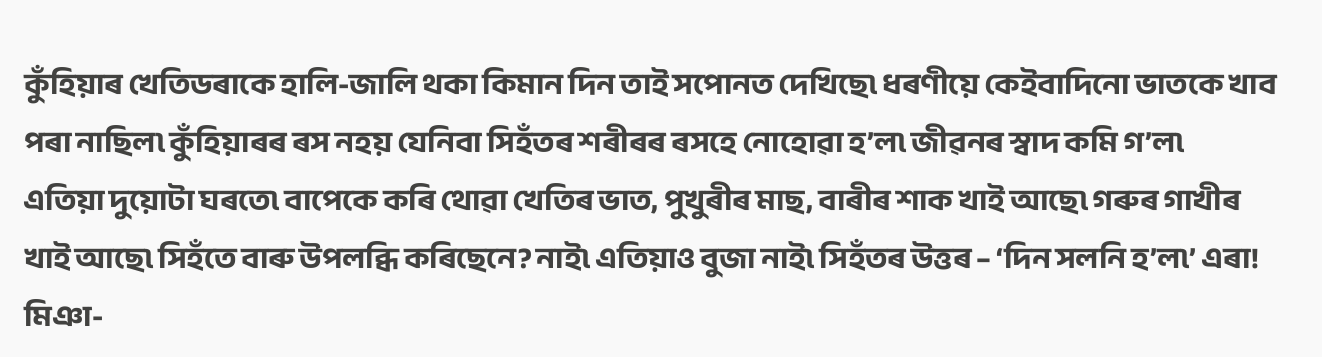কুঁহিয়াৰ খেতিডৰাকে হালি-জালি থকা কিমান দিন তাই সপোনত দেখিছে৷ ধৰণীয়ে কেইবাদিনো ভাতকে খাব পৰা নাছিল৷ কুঁহিয়াৰৰ ৰস নহয় যেনিবা সিহঁতৰ শৰীৰৰ ৰসহে নোহোৱা হ’ল৷ জীৱনৰ স্বাদ কমি গ’ল৷
এতিয়া দুয়োটা ঘৰতে৷ বাপেকে কৰি থোৱা খেতিৰ ভাত, পুখুৰীৰ মাছ, বাৰীৰ শাক খাই আছে৷ গৰুৰ গাখীৰ খাই আছে৷ সিহঁতে বাৰু উপলব্ধি কৰিছেনে? নাই৷ এতিয়াও বুজা নাই৷ সিহঁতৰ উত্তৰ – ‘দিন সলনি হ’ল৷’ এৰা! মিঞা-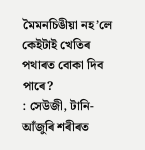মৈমনচিঙীয়া নহ’লে কেইটাই খেতিৰ পথাৰত বোকা দিব পাৰে?
: সেউজী, টানি-আঁজুৰি শৰীৰত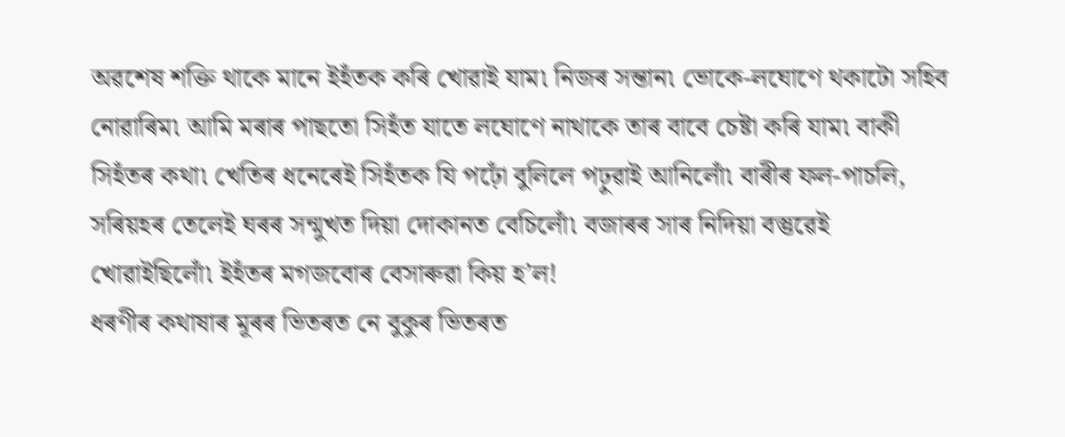অৱশেষ শক্তি থাকে মানে ইহঁতক কৰি খোৱাই যাম৷ নিজৰ সন্তান৷ ভোকে-লঘোণে থকাটো সহিব নোৱাৰিম৷ আমি মৰাৰ পাছতো সিহঁত যাতে লঘোণে নাথাকে তাৰ বাবে চেষ্টা কৰি যাম৷ বাকী সিহঁতৰ কথা৷ খেতিৰ ধনেৰেই সিহঁতক যি পঢ়োঁ বুলিলে পঢ়ুৱাই আনিলোঁ৷ বাৰীৰ ফল-পাচলি, সৰিয়হৰ তেলেই ঘৰৰ সন্মুখত দিয়া দোকানত বেচিলোঁ৷ বজাৰৰ সাৰ নিদিয়া বস্তুৱেই খোৱাইছিলোঁ৷ ইহঁতৰ মগজবোৰ বেসাৰুৱা কিয় হ’ল!
ধৰণীৰ কথাষাৰ মূৰৰ ভিতৰত নে বুকুৰ ভিতৰত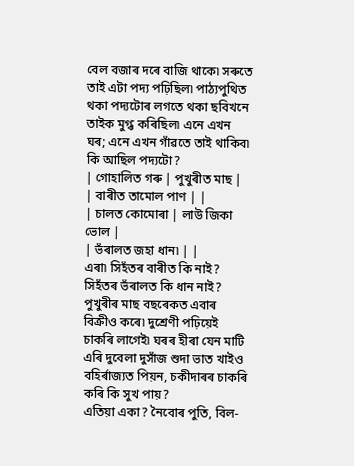বেল বজাৰ দৰে বাজি থাকে৷ সৰুতে তাই এটা পদ্য পঢ়িছিল৷ পাঠ্যপুথিত থকা পদ্যটোৰ লগতে থকা ছবিখনে তাইক মুগ্ধ কৰিছিল৷ এনে এখন ঘৰ; এনে এখন গাঁৱতে তাই থাকিব৷ কি আছিল পদ্যটো?
| গোহালিত গৰু | পুখুৰীত মাছ |
| বাৰীত তামোল পাণ | |
| চালত কোমোৰা | লাউ জিকা ভোল |
| ভঁৰালত জহা ধান৷ | |
এৰা৷ সিহঁতৰ বাৰীত কি নাই? সিহঁতৰ ভঁৰালত কি ধান নাই? পুখুৰীৰ মাছ বছৰেকত এবাৰ বিক্ৰীও কৰে৷ দুশ্ৰেণী পঢ়িয়েই চাকৰি লাগেই৷ ঘৰৰ হীৰা যেন মাটি এৰি দুবেলা দুসাঁজ শুদা ভাত খাইও বহিৰ্ৰাজ্যত পিয়ন, চকীদাৰৰ চাকৰি কৰি কি সুখ পায়?
এতিয়া একা? নৈবোৰ পুতি, বিল-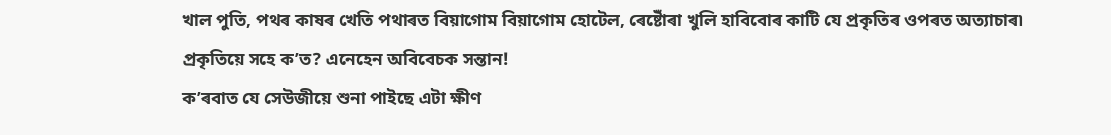খাল পুতি, পথৰ কাষৰ খেতি পথাৰত বিয়াগোম বিয়াগোম হোটেল, ৰেষ্টোঁৰা খুলি হাবিবোৰ কাটি যে প্ৰকৃতিৰ ওপৰত অত্যাচাৰ৷ প্ৰকৃতিয়ে সহে ক’ত? এনেহেন অবিবেচক সন্তান!
ক’ৰবাত যে সেউজীয়ে শুনা পাইছে এটা ক্ষীণ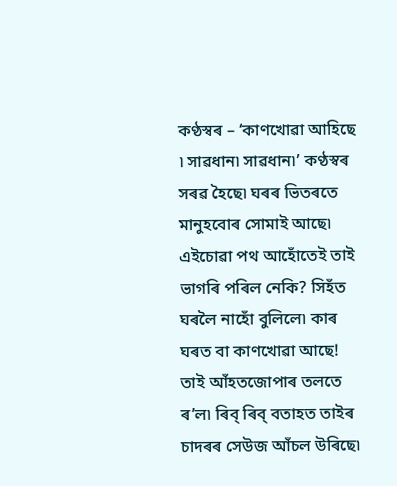কণ্ঠস্বৰ – ‘কাণখোৱা আহিছে ৷ সাৱধান৷ সাৱধান৷’ কণ্ঠস্বৰ সৰৱ হৈছে৷ ঘৰৰ ভিতৰতে মানুহবোৰ সোমাই আছে৷
এইচোৱা পথ আহোঁতেই তাই ভাগৰি পৰিল নেকি? সিহঁত ঘৰলৈ নাহোঁ বুলিলে৷ কাৰ ঘৰত বা কাণখোৱা আছে!
তাই আঁহতজোপাৰ তলতে ৰ’ল৷ ৰিব্ ৰিব্ বতাহত তাইৰ চাদৰৰ সেউজ আঁচল উৰিছে৷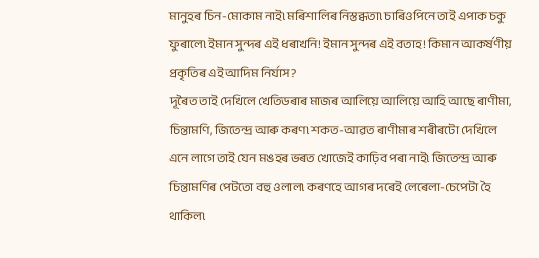মানুহৰ চিন-মোকাম নাই৷ মৰিশালিৰ নিস্তব্ধতা৷ চাৰিওপিনে তাই এপাক চকু ফুৰালে৷ ইমান সুন্দৰ এই ধৰাখনি! ইমান সুন্দৰ এই বতাহ! কিমান আকৰ্ষণীয় প্ৰকৃতিৰ এই আদিম নিৰ্যাস?
দূৰৈত তাই দেখিলে খেতিডৰাৰ মাজৰ আলিয়ে আলিয়ে আহি আছে ৰাণীমা, চিন্তামণি, জিতেন্দ্ৰ আৰু কৰণ৷ শকত-আৱত ৰাণীমাৰ শৰীৰটো দেখিলে এনে লাগে তাই যেন মঙহৰ ভৰত খোজেই কাঢ়িব পৰা নাই৷ জিতেন্দ্ৰ আৰু চিন্তামণিৰ পেটতো বহু ওলাল৷ কৰণহে আগৰ দৰেই লেৰেলা-চেপেটা হৈ থাকিল৷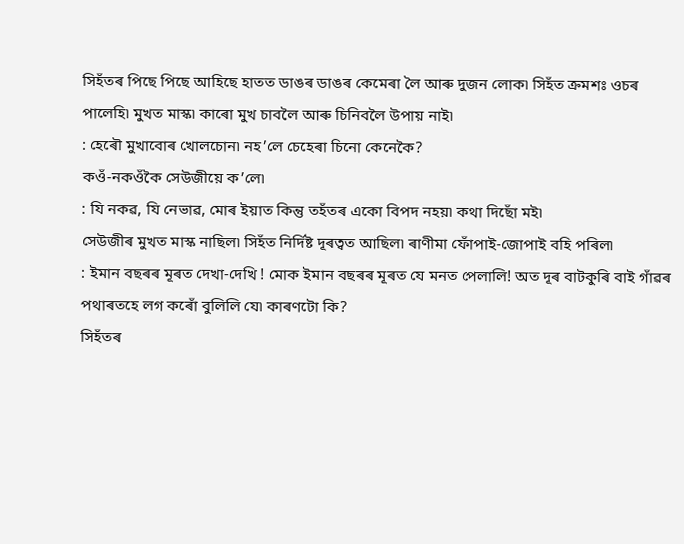সিহঁতৰ পিছে পিছে আহিছে হাতত ডাঙৰ ডাঙৰ কেমেৰা লৈ আৰু দুজন লোক৷ সিহঁত ক্ৰমশঃ ওচৰ পালেহি৷ মুখত মাস্ক৷ কাৰো মুখ চাবলৈ আৰু চিনিবলৈ উপায় নাই৷
: হেৰৌ মুখাবোৰ খোলচোন৷ নহ’লে চেহেৰা চিনো কেনেকৈ?
কওঁ-নকওঁকৈ সেউজীয়ে ক’লে৷
: যি নকৱ, যি নেভাৱ, মোৰ ইয়াত কিন্তু তহঁতৰ একো বিপদ নহয়৷ কথা দিছোঁ মই৷
সেউজীৰ মুখত মাস্ক নাছিল৷ সিহঁত নিৰ্দিষ্ট দূৰত্বত আছিল৷ ৰাণীমা ফোঁপাই-জোপাই বহি পৰিল৷
: ইমান বছৰৰ মূৰত দেখা-দেখি ! মোক ইমান বছৰৰ মূৰত যে মনত পেলালি! অত দূৰ বাটকুৰি বাই গাঁৱৰ পথাৰতহে লগ কৰোঁ বুলিলি যে৷ কাৰণটো কি?
সিহঁতৰ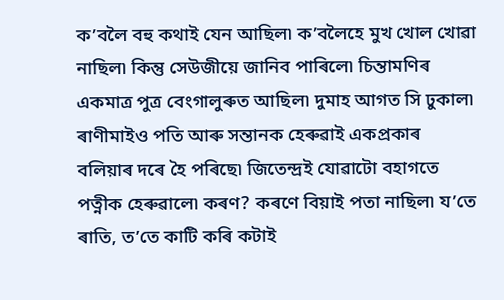ক’বলৈ বহু কথাই যেন আছিল৷ ক’বলৈহে মুখ খোল খোৱা নাছিল৷ কিন্তু সেউজীয়ে জানিব পাৰিলে৷ চিন্তামণিৰ একমাত্ৰ পুত্ৰ বেংগালুৰুত আছিল৷ দুমাহ আগত সি ঢুকাল৷ ৰাণীমাইও পতি আৰু সন্তানক হেৰুৱাই একপ্ৰকাৰ বলিয়াৰ দৰে হৈ পৰিছে৷ জিতেন্দ্ৰই যোৱাটো বহাগতে পত্নীক হেৰুৱালে৷ কৰণ? কৰণে বিয়াই পতা নাছিল৷ য’তে ৰাতি, ত’তে কাটি কৰি কটাই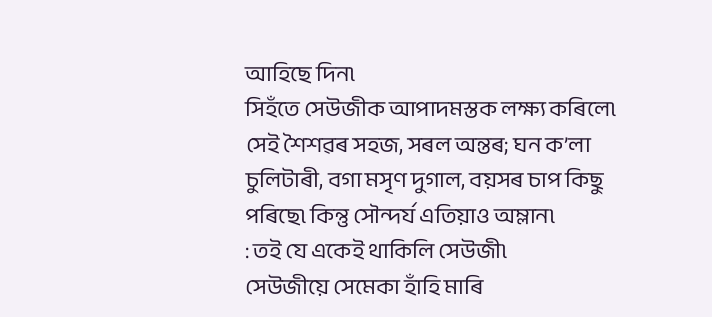আহিছে দিন৷
সিহঁতে সেউজীক আপাদমস্তক লক্ষ্য কৰিলে৷ সেই শৈশৱৰ সহজ, সৰল অন্তৰ; ঘন ক’লা চুলিটাৰী, বগা মসৃণ দুগাল, বয়সৰ চাপ কিছু পৰিছে৷ কিন্তু সৌন্দৰ্য এতিয়াও অম্লান৷
: তই যে একেই থাকিলি সেউজী৷
সেউজীয়ে সেমেকা হাঁহি মাৰি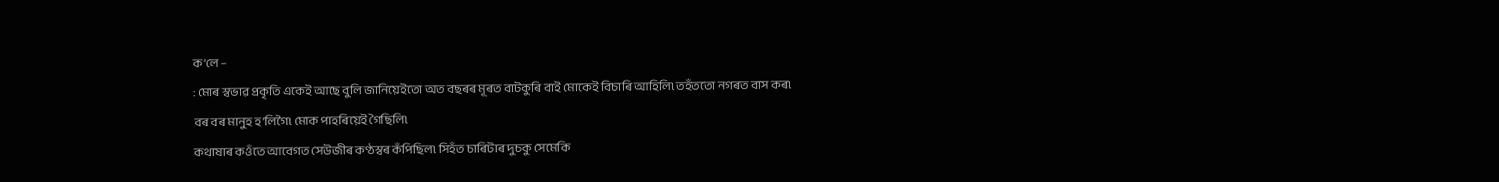ক’লে –
: মোৰ স্বভাৱ প্ৰকৃতি একেই আছে বুলি জানিয়েইতো অত বছৰৰ মূৰত বাটকুৰি বাই মোকেই বিচাৰি আহিলি৷ তহঁততো নগৰত বাস কৰ৷ বৰ বৰ মানুহ হ’লিগৈ৷ মোক পাহৰিয়েই গৈছিলি৷
কথাষাৰ কওঁতে আবেগত সেউজীৰ কণ্ঠস্বৰ কঁপিছিল৷ সিহঁত চাৰিটাৰ দুচকু সেমেকি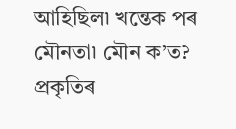আহিছিল৷ খন্তেক পৰ মৌনতা৷ মৌন ক’ত? প্ৰকৃতিৰ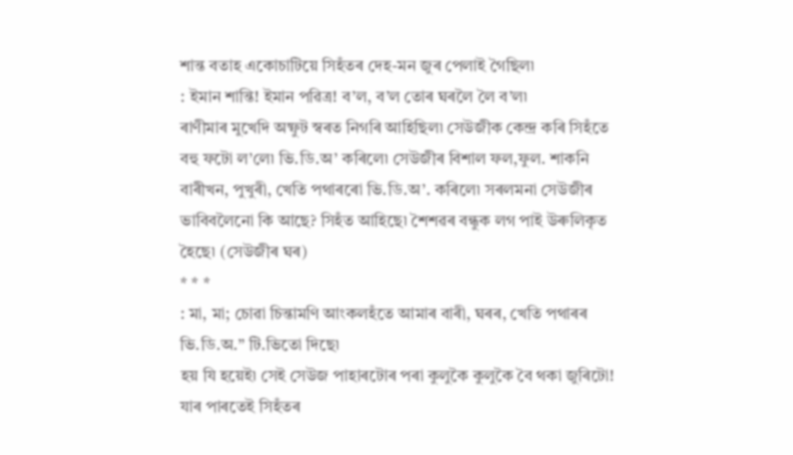শান্ত বতাহ একোচাটিয়ে সিহঁতৰ দেহ-মন জুৰ পেলাই গৈছিল৷
: ইমান শান্তি! ইমান পৱিত্ৰ! ব’ল, ব’ল তোৰ ঘৰলৈ লৈ ব’ল৷
ৰাণীমাৰ মুখেদি অষ্ফুট স্বৰত নিগৰি আহিছিল৷ সেউজীক কেন্দ্ৰ কৰি সিহঁতে বহু ফটো ল’লে৷ ভি.ডি.অ’ কৰিলে৷ সেউজীৰ বিশাল ফল,ফুল. শাকনি বাৰীখন, পুখুৰী, খেতি পথাৰৰো ভি.ডি.অ’. কৰিলে৷ সৰলমনা সেউজীৰ ভাবিবলৈনো কি আছে? সিহঁত আহিছে৷ শৈশৱৰ বন্ধুক লগ পাই উৰুলিকৃত হৈছে৷ (সেউজীৰ ঘৰ)
* * *
: মা, মা; চোৱা চিন্তামণি আংকলহঁতে আমাৰ বাৰী, ঘৰৰ, খেতি পথাৰৰ ভি.ডি.অ.” টি.ভিতো দিছে৷
হয় যি হয়েই৷ সেই সেউজ পাহাৰটোৰ পৰা কুলুকৈ কুলুকৈ বৈ থকা জুৰিটো! যাৰ পাৰতেই সিহঁতৰ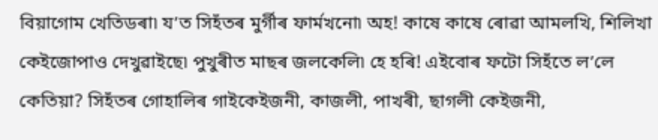বিয়াগোম খেতিডৰা৷ য’ত সিহঁতৰ মুৰ্গীৰ ফাৰ্মখনো৷ অহ! কাষে কাষে ৰোৱা আমলখি, শিলিখা কেইজোপাও দেখুৱাইছে৷ পুখুৰীত মাছৰ জলকেলি৷ হে হৰি! এইবোৰ ফটো সিহঁতে ল’লে কেতিয়া? সিহঁতৰ গোহালিৰ গাইকেইজনী, কাজলী, পাখৰী, ছাগলী কেইজনী,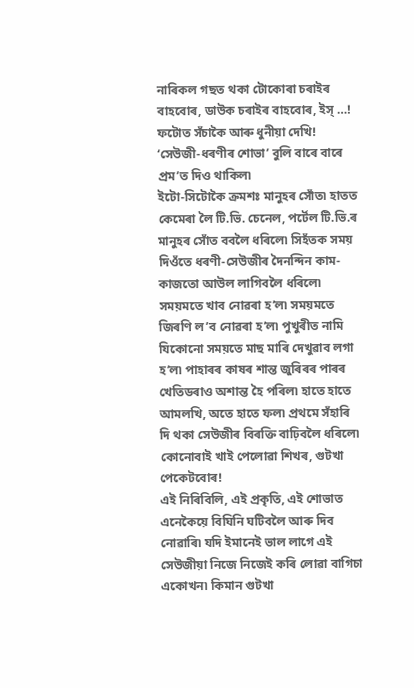নাৰিকল গছত থকা টোকোৰা চৰাইৰ বাহবোৰ, ডাউক চৰাইৰ বাহবোৰ, ইস্ …! ফটোত সঁচাকৈ আৰু ধুনীয়া দেখি! ‘সেউজী-ধৰণীৰ শোভা’ বুলি বাৰে বাৰে প্ৰম’ত দিও থাকিল৷
ইটো-সিটোকৈ ক্ৰমশঃ মানুহৰ সোঁত৷ হাতত কেমেৰা লৈ টি.ভি. চেনেল, পৰ্টেল টি.ভি.ৰ মানুহৰ সোঁত ববলৈ ধৰিলে৷ সিহঁতক সময় দিওঁতে ধৰণী-সেউজীৰ দৈনন্দিন কাম-কাজতো আউল লাগিবলৈ ধৰিলে৷ সময়মতে খাব নোৱৰা হ’ল৷ সময়মতে জিৰণি ল’ব নোৱৰা হ’ল৷ পুখুৰীত নামি যিকোনো সময়তে মাছ মাৰি দেখুৱাব লগা হ’ল৷ পাহাৰৰ কাষৰ শান্ত জুৰিৰৰ পাৰৰ খেতিডৰাও অশান্ত হৈ পৰিল৷ হাতে হাতে আমলখি, অতে হাতে ফল৷ প্ৰথমে সঁহাৰি দি থকা সেউজীৰ বিৰক্তি বাঢ়িবলৈ ধৰিলে৷ কোনোবাই খাই পেলোৱা শিখৰ, গুটখা পেকেটবোৰ!
এই নিৰিবিলি, এই প্ৰকৃতি, এই শোভাত এনেকৈয়ে বিঘিনি ঘটিবলৈ আৰু দিব নোৱাৰি৷ যদি ইমানেই ভাল লাগে এই সেউজীয়া নিজে নিজেই কৰি লোৱা বাগিচা একোখন৷ কিমান গুটখা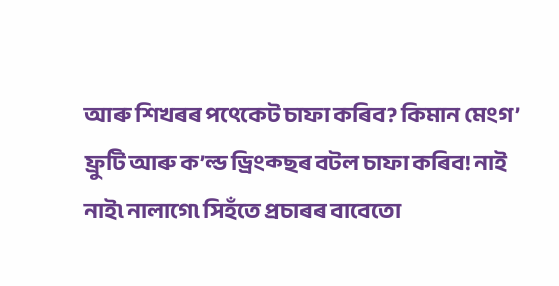আৰু শিখৰৰ পৎেকেট চাফা কৰিব? কিমান মেংগ’ ফ্ৰুটি আৰু ক’ল্ড ড্ৰিংক্ছৰ বটল চাফা কৰিব! নাই নাই৷ নালাগে৷ সিহঁতে প্ৰচাৰৰ বাবেতো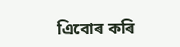এিবোৰ কৰি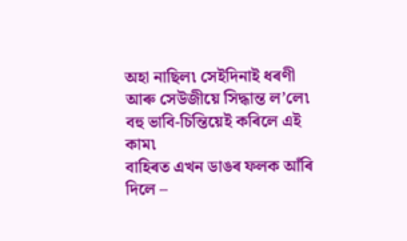অহা নাছিল৷ সেইদিনাই ধৰণী আৰু সেউজীয়ে সিদ্ধান্ত ল’লে৷ বহু ভাবি-চিন্তিয়েই কৰিলে এই কাম৷
বাহিৰত এখন ডাঙৰ ফলক আঁৰি দিলে –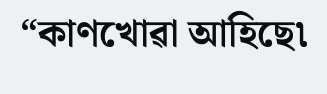“কাণখোৱা আহিছে৷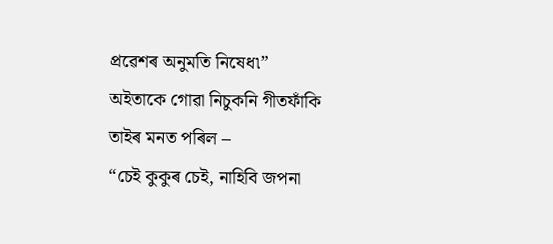প্ৰৱেশৰ অনুমতি নিষেধ৷”
অইতাকে গোৱা নিচুকনি গীতফাঁকি তাইৰ মনত পৰিল –
“চেই কুকুৰ চেই, নাহিবি জপনা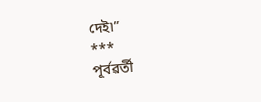দেই৷”
***
পূৰ্বৱৰ্তী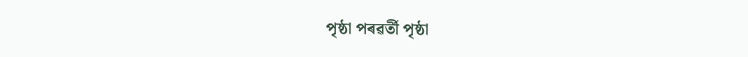পৃষ্ঠা পৰৱৰ্তী পৃষ্ঠা